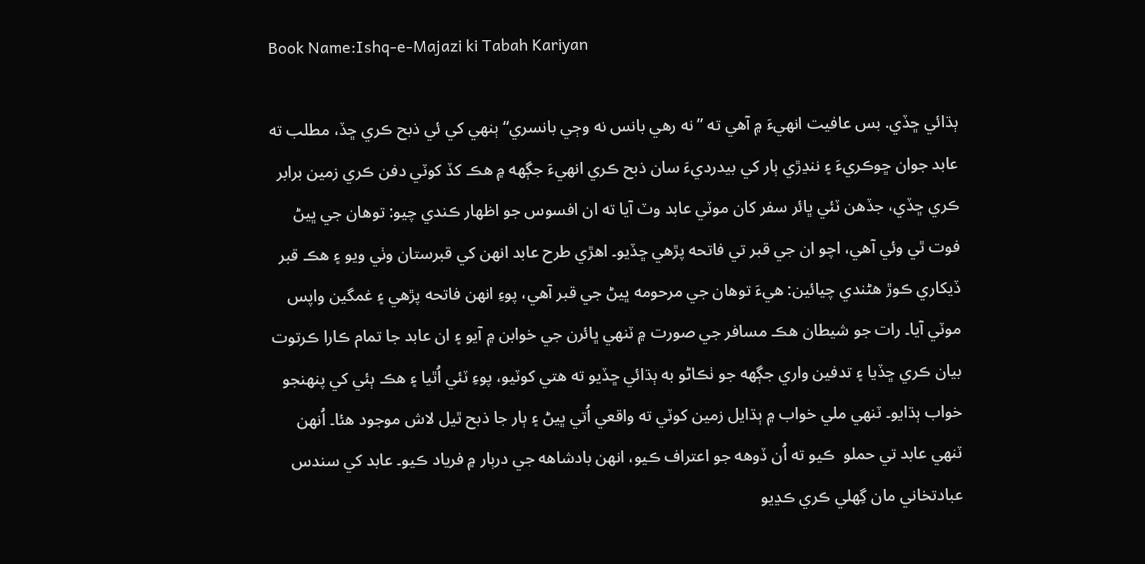Book Name:Ishq-e-Majazi ki Tabah Kariyan

ٻڌائي ڇڏي. بس عافيت انهيءَ ۾ آهي ته ”نه رهي بانس نه وڄي بانسري“ ٻنهي کي ئي ذبح ڪري ڇڏ، مطلب ته عابد جوان ڇوڪريءَ ۽ ننڍڙي ٻار کي بيدرديءَ سان ذبح ڪري انهيءَ جڳهه ۾ هڪ کڏ کوٽي دفن ڪري زمين برابر ڪري ڇڏي، جڏهن ٽئي ڀائر سفر کان موٽي عابد وٽ آيا ته ان افسوس جو اظهار ڪندي چيو: توهان جي ڀيڻ فوت ٿي وئي آهي، اچو ان جي قبر تي فاتحه پڙهي ڇڏيو۔ اهڙي طرح عابد انهن کي قبرستان وٺي ويو ۽ هڪ قبر ڏيکاري ڪوڙ هڻندي چيائين: هيءَ توهان جي مرحومه ڀيڻ جي قبر آهي، پوءِ انهن فاتحه پڙهي ۽ غمگين واپس موٽي آيا۔ رات جو شيطان هڪ مسافر جي صورت ۾ ٽنهي ڀائرن جي خوابن ۾ آيو ۽ ان عابد جا تمام ڪارا ڪرتوت بيان ڪري ڇڏيا ۽ تدفين واري جڳهه جو ٺڪاڻو به ٻڌائي ڇڏيو ته هتي کوٽيو، پوءِ ٽئي اُٿيا ۽ هڪ ٻئي کي پنهنجو خواب ٻڌايو۔ ٽنهي ملي خواب ۾ ٻڌايل زمين کوٽي ته واقعي اُتي ڀيڻ ۽ ٻار جا ذبح ٿيل لاش موجود هئا۔ اُنهن ٽنهي عابد تي حملو  ڪيو ته اُن ڏوهه جو اعتراف ڪيو، انهن بادشاهه جي درٻار ۾ فرياد ڪيو۔ عابد کي سندس عبادتخاني مان گِهلي ڪري ڪڍيو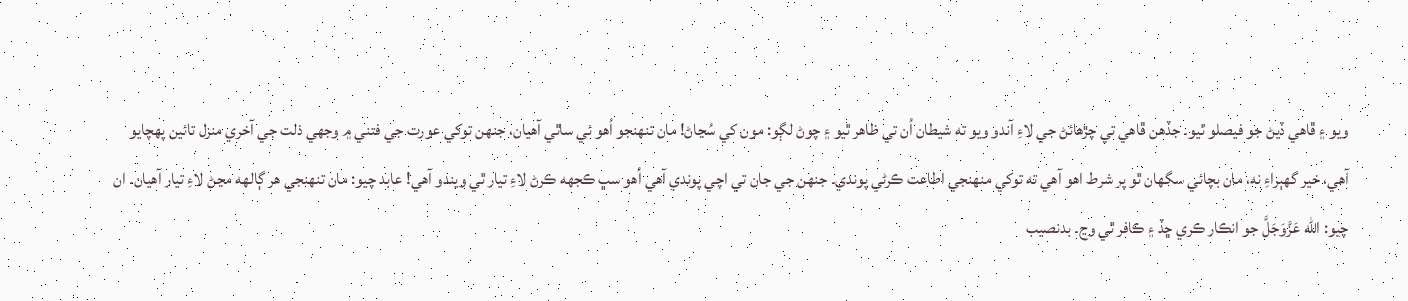ويو ۽ ڦاهي ڏيڻ جو فيصلو ٿيو۔ جڏهن ڦاهي تي چڙهائڻ جي لاءِ آندو ويو ته شيطان اُن تي ظاهر ٿيو ۽ چوڻ لڳو: مون کي سُڃاڻ! مان تنهنجو اُهو ئي ساٿي آهيان، جنهن توکي عورت جي فتني ۾ وجهي ذلت جي آخري منزل تائين پهچايو آهي، خير گهٻراءِ نه، مان بچائي سگهان ٿو پر شرط اهو آهي ته توکي منهنجي اطاعت ڪرڻي پوندي۔ جنهن جي جان تي اچي پوندي آهي اُهو سڀ ڪجهه ڪرڻ لاءِ تيار ٿي ويندو آهي! عابد چيو: مان تنهنجي هر ڳالهه مڃڻ لاءِ تيار آهيان۔ ان چيو: الله عَزَّوَجَلَّ جو انڪار ڪري ڇڏ ۽ ڪافر ٿي وڃ۔ بدنصيب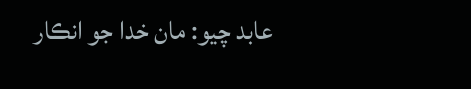عابد چيو: مان خدا جو انڪار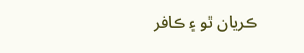ڪريان ٿو ۽ ڪافر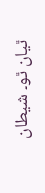ٿيان ٿو۔ شيطان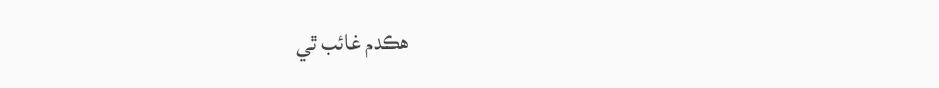هڪدم غائب ٿي